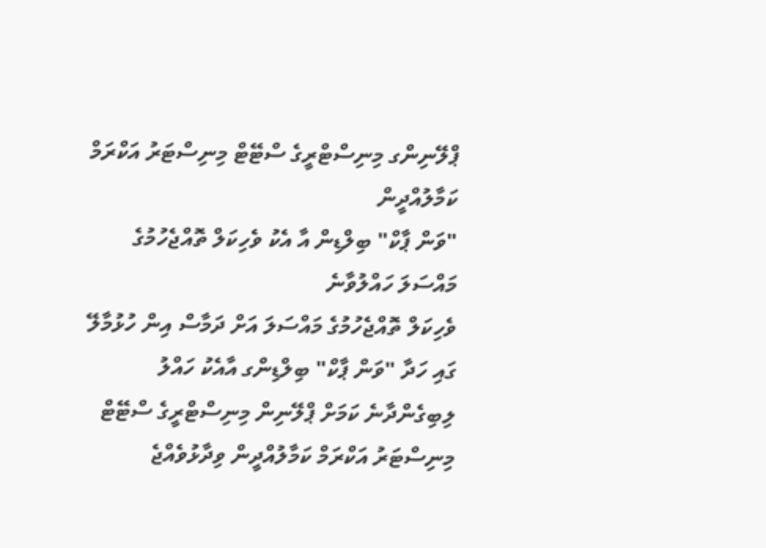ޕްލޭނިންގ މިނިސްޓްރީގެ ސްޓޭޓް މިނިސްޓަރު އަކްރަމް ކަމާލުއްދީން
"ވަން ޕާކް" ބިލްޑިން އާ އެކު ވެހިކަލް ތޮއްޖެހުމުގެ މައްސަލަ ހައްލުވާނެ
ވެހިކަލް ތޮއްޖެހުމުގެ މައްސަލަ އަށް ދަމާސް އިން ހުޅުމާލޭ ގައި ހަދާ "ވަން ޕާކް" ބިލްޑިންގ އާއެކު ހައްލު ލިބިގެންދާނެ ކަމަށް ޕްލޭނިން މިނިސްޓްރީގެ ސްޓޭޓް މިނިސްޓަރު އަކްރަމް ކަމާލުއްދީން ވިދާޅުވެއްޖެ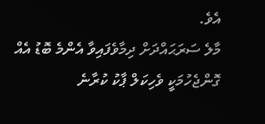އެވެ.
މާލެ ސަރަޙައްދަށް ދިމާވެފައިވާ އެންމެ ބޮޑު އެއް ގޮންޖެހުމަކީ ވެހިކަލް ޕާކު ކުރާނެ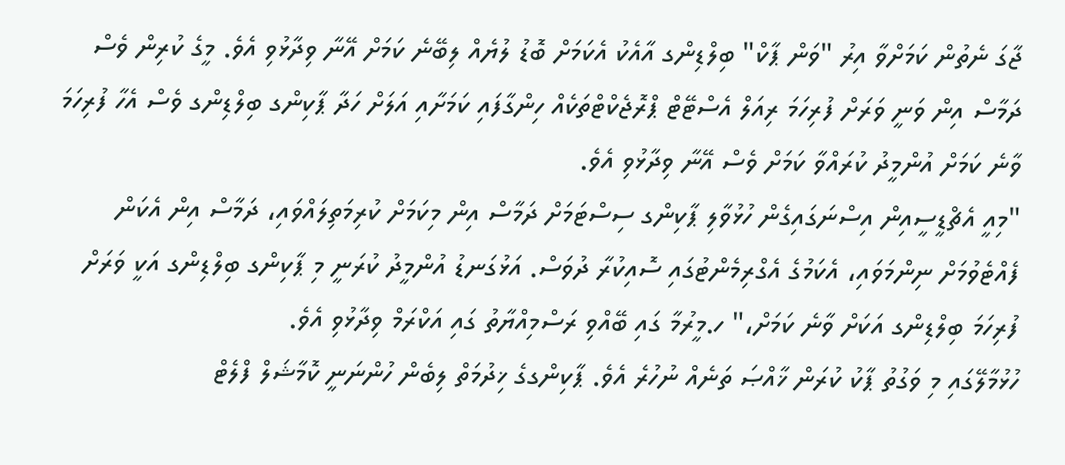ޖާގަ ނެތުން ކަމަށްވާ އިރު "ވަން ޕާކް" ބިލްޑިންގ އާއެކު އެކަމަށް ބޮޑު ލުޔެއް ލިބޭނެ ކަމަށް އޭނާ ވިދާޅުވި އެވެ. މީގެ ކުރިން ވެސް ދަމާސް އިން ވަނީ ވަރަށް ފުރިހަމަ ރިއަލް އެސްޓޭޓް ޕްރޮޖެކްޓްތަކެއް ހިންގާފައި ކަމަށާއި އަލަށް ހަދާ ޕާކިންގ ބިލްޑިންގ ވެސް އެހާ ފުރިހަމަ ވާނެ ކަމަށް އުންމީދު ކުރައްވާ ކަމަށް ވެސް އޭނާ ވިދާޅުވި އެވެ.
"މިއީ އެޗްޑީސީއިން އިސްނަގައިގެން ހުޅުވާލި ޕާކިންގ ސިސްޓަމަށް ދަމާސް އިން މިކަމަށް ކުރިމަތިލައްވައި، ދަމާސް އިން އެކަން ފެއްޓެވުމަށް ނިންމަވައި، އެކަމުގެ އެގްރިމެންޓުގައި ސޮއިކުރާ ދުވަސް. އަޅުގަނޑު އުންމީދު ކުރަނީ މި ޕާކިންގ ބިލްޑިންގ އަކީ ވަރަށް ފުރިހަމަ ބިލްޑިންގ އަކަށް ވާނެ ކަމަށް،" ހ.މީރުމާ ގައި ބޭއްވި ރަސްމިއްޔާތު ގައި އަކްރަމް ވިދާޅުވި އެވެ.
ހުޅުމާލޭގައި މި ވަގުތު ޕާކު ކުރަން ޚާއްޞަ ތަނެއް ނުހުރެ އެވެ. ޕާކިންގގެ ޚިދުމަތް ލިބެން ހުންނަނީ ކޮމާޝަލް ފްލެޓް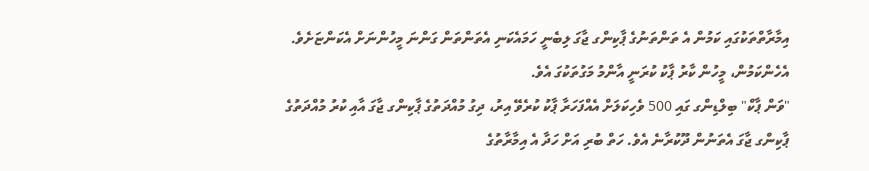އިމާރާތްތަކުގައި ކަމުން އެ ތަންތަނުގެ ޕާކިންގ ޖާގަ ލިބެނީ ހަމައެކަނި އެތަންތަން ގަންނަ މީހުންނަށް އެކަންޏަށެވެ. އެހެންކަމުން، މީހުން ކާރު ޕާކު ކުރަނީ އާންމު މަގުތަކުގަ އެވެ.
"ވަން ޕާކް" ބިލްޑިންގ ގައި 500 ވެހިކަލަށް އެއްފަހަރާ ޕާކު ކުރެވޭ އިރު، ދިގު މުއްދަތުގެ ޕާކިންގ ޖާގަ އާއި ކުރު މުއްދަތުގެ ޕާކިންގ ޖާގަ އެތަނުން ދޫކުރާނެ އެވެ. ހަތް ބުރި އަށް ހަދާ އެ އިމާރާތުގެ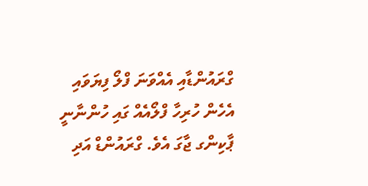ގްރައުންޑާއި އެއްވަނަ ފްލޯ ފިޔަވައި އެހެން ހުރިހާ ފްލޯއެއް ގައި ހުންނާނީ ޕާކިންގ ޖާގަ އެވެ. ގްރައުންޑް އަދި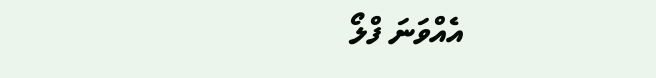އެއްވަނަ ފްލޯ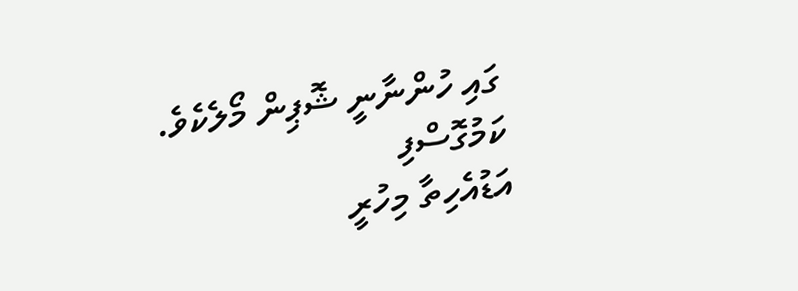ގައި ހުންނާނީ ޝޮޕިން މޯލެކެވެ.
ކަމުގޮސްފި
އަޑުއެހިތާ މިހުރީ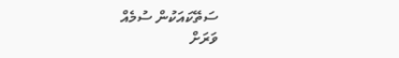ސަތޭކައަކުން ސުމެއް
ވަރަށް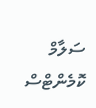ސަލާމް
ކޮމެންޓްސް